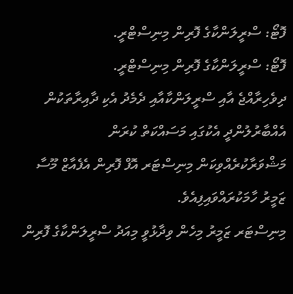ފޮޓޯ: ސްރީލަންކާގެ ފޮރިން މިނިސްޓްރީ.
ފޮޓޯ: ސްރީލަންކާގެ ފޮރިން މިނިސްޓްރީ.
ދިވެހިރާއްޖެ އާއި ސްރީލަންކާއާއި ދެމެދު އެކި ދާއިރާތަކުން އެއްބާރުލުންދީ އެކުގައި މަސައްކަތް ކުރަން މަޝްވަރާކުރެއްވިކަން މިނިސްޓަރ އޮފް ފޮރިން އެފެއާޒް މޫސާ ޒަމީރު ހާމަކުރައްވައިފިއެވެ.
މިނިސްޓަރ ޒަމީރު މިހެން ވިދާޅުވީ މިއަދު ސްރީލަންކާގެ ފޮރިން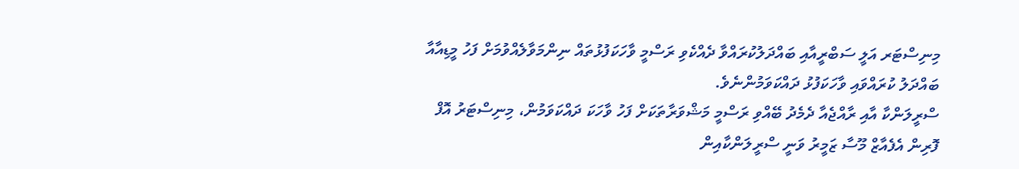މިނިސްޓަރ އަލީ ސަބްރީއާއި ބައްދަލުކުރައްވާ ދެއްކެވި ރަސްމީ ވާހަކަފުޅުތައް ނިންމަވާލެއްވުމަށް ފަހު މީޑިއާއާ ބައްދަލު ކުރައްވައި ވާހަކަފުޅު ދައްކަވަމުންނެވެ.
ސްރީލަންކާ އާއި ރާއްޖެއާ ދެމެދު ބޭއްވި ރަސްމީ މަޝްވަރާތަކަށް ފަހު ވާހަކަ ދައްކަވަމުން، މިނިސްޓަރު އޮފް ފޮރިން އެފެއާޒް މޫސާ ޒަމީރު ވަނީ ސްރީލަންކާއިން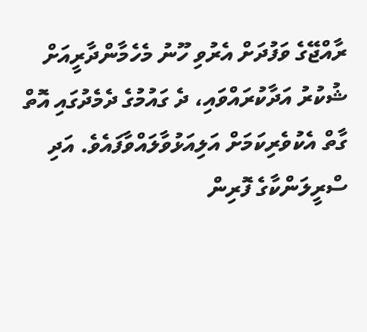ރާއްޖޭގެ ވަފުދަށް އެރުވި ހޫނު މެހެމާންދާރީއަށް ޝުކުރު އަދާކުރައްވައި، ދެ ގައުމުގެ ދެމެދުގައި އޮތް ގާތް އެކުވެރިކަމަށް އަލިއަޅުވާލައްވާފައެވެ. އަދި ސްރީލަންކާގެ ފޮރިން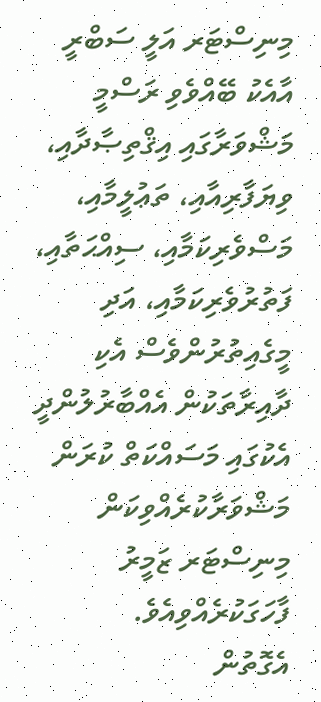މިނިސްޓަރ އަލީ ސަބްރީ އާއެކު ބޭއްވެވި ރަސްމީ މަޝްވަރާގައި އިޤްތިޞާދާއި، ވިޔަފާރިއާއި، ތަޢުލީމާއި، މަސްވެރިކަމާއި، ސިއްޙަތާއި، ފަތުރުވެރިކަމާއި، އަދި މީގެއިތުރުންވެސް އެކި ދާއިރާތަކުން އެއްބާރުލުންދީ އެކުގައި މަސައްކަތް ކުރަން މަޝްވަރާކުރެއްވިކަން މިނިސްޓަރ ޒަމީރު ފާހަގަކުރެއްވިއެވެ.
އެގޮތުން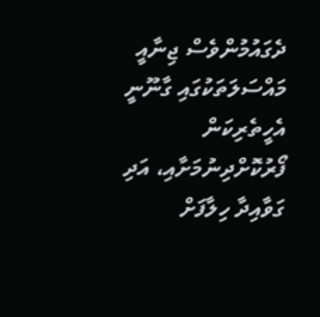ދެގައުމުންވެސް ޖިނާއީ މައްސަލަތަކުގައި ގާނޫނީ އެހީތެރިކަން ފޯރުކޮށްދިނުމަށާއި، އަދި ގަވާއިދާ ހިލާފަށް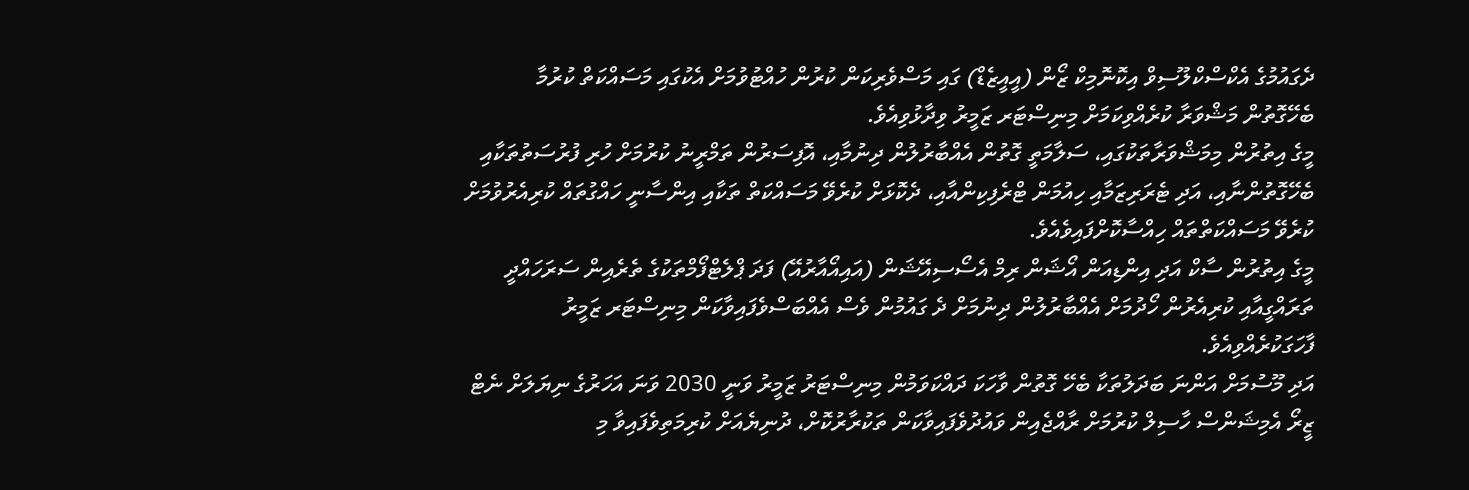ދެގައުމުގެ އެކްސްކްލޫސިވް އިކޮނޮމިކް ޒޯން (އީއީޒެޑް) ގައި މަސްވެރިކަން ކުރުން ހުއްޓުވުމަށް އެކުގައި މަސައްކަތް ކުރުމާ ބެހޭގޮތުން މަޝްވަރާ ކުރެއްވިކަމަށް މިނިސްޓަރ ޒަމީރު ވިދާޅުވިއެވެ.
މީގެ އިތުރުން މިމަޝްވަރާތަކުގައި، ސަލާމަތީ ގޮތުން އެއްބާރުލުން ދިނުމާއި، އޮފިސަރުން ތަމްރީނު ކުރުމަށް ހުރި ފުރުސަތުތަކާއި ބެހޭގޮތުންނާއި، އަދި ޓެރަރިޒަމާއި ހިއުމަން ޓްރެފިކިންއާއި، ދެކޮޅަށް ކުރެވޭ މަސައްކަތް ތަކާއި އިންސާނީ ހައްގުތައް ކުރިއެރުވުމަށް ކުރެވޭ މަސައްކަތްތައް ހިއްސާކޮށްފައިވެއެވެ.
މީގެ އިތުރުން ސާކް އަދި އިންޑިއަން އޯޝަން ރިމް އެސޯސިއޭޝަން (އައިއޯއާރުއޭ) ފަދަ ޕްލެޓްފޯމްތަކުގެ ތެރެއިން ސަރަހައްދީ ތަރައްގީއާއި ކުރިއެރުން ހޯދުމަށް އެއްބާރުލުން ދިނުމަށް ދެ ގައުމުން ވެސް އެއްބަސްވެފައިވާކަން މިނިސްޓަރ ޒަމީރު ފާހަގަކުރެއްވިއެވެ.
އަދި މޫސުމަށް އަންނަ ބަދަލުތަކާ ބެހޭ ގޮތުން ވާހަކަ ދައްކަވަމުން މިނިސްޓަރު ޒަމީރު ވަނީ 2030 ވަނަ އަހަރުގެ ނިޔަލަށް ނެޓް ޒީރޯ އެމިޝަންސް ހާސިލް ކުރުމަށް ރާއްޖެއިން ވައުދުވެފައިވާކަން ތަކުރާރުކޮށް، ދުނިޔެއަށް ކުރިމަތިވެފައިވާ މި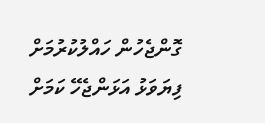ގޮންޖެހުން ހައްލުކުރުމަށް ފިޔަވަޅު އަޅަންޖެހޭ ކަމަށް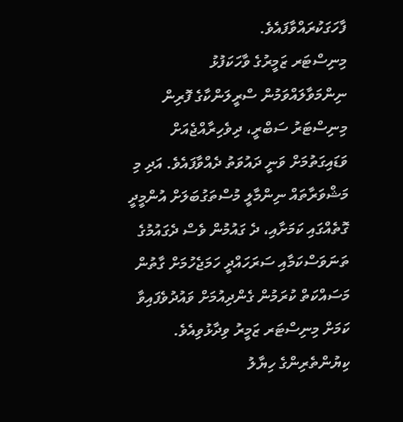ފާހަގަކުރައްވާފައެވެ.
މިނިސްޓަރ ޒަމީރުގެ ވާހަކަފުޅު ނިންމަވާލައްވަމުން ސްރީލަންކާގެ ފޮރިން މިނިސްޓަރު ސަބްރީ، ދިވެހިރާއްޖެއަށް ވަޑައިގަތުމަށް ވަނީ ދައުވަތު ދެއްވާފައެވެ. އަދި މި މަޝްވަރާތައް ނިންމާލީ މުސްތަގުބަލަށް އުންމީދީ ގޮތެއްގައި ކަމަށާއި، ދެ ގައުމުން ވެސް ދެގައުމުގެ ތަނަވަސްކަމާއި ސަރަހައްދީ ހަމަޖެހުމަށް ގާތުން މަސައްކަތް ކުރަމުން ގެންދިއުމަށް ވައުދުވެފައިވާ ކަމަށް މިނިސްޓަރ ޒަމީރު ވިދާޅުވިއެވެ.
ކިޔުންތެރިންގެ ހިޔާލު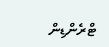ޓްރެންޑިން